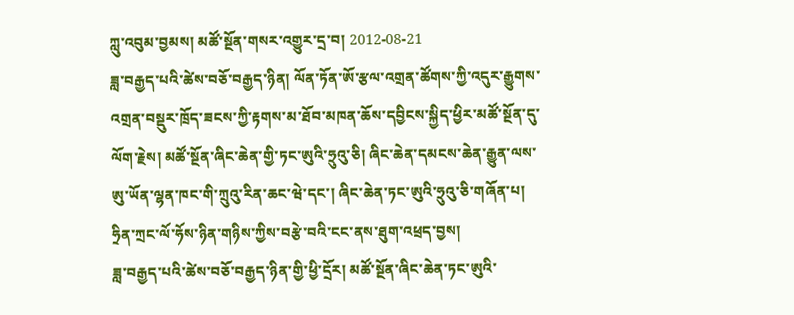ཀླུ་འབུམ་བྱམས། མཚོ་སྔོན་གསར་འགྱུར་དྲ་བ། 2012-08-21
ཟླ་བརྒྱད་པའི་ཚེས་བཅོ་བརྒྱད་ཉིན། ལོན་ཏོན་ཨོ་རྩལ་འགྲན་ཚོགས་ཀྱི་འདུར་རྒྱུགས་འགྲན་བསྡུར་ཁྲོད་ཟངས་ཀྱི་རྟགས་མ་ཐོབ་མཁན་ཆོས་དབྱིངས་སྐྱིད་ཕྱིར་མཚོ་སྔོན་དུ་ལོག་རྗེས། མཚོ་སྔོན་ཞིང་ཆེན་གྱི་ཏང་ཨུའི་ཧྲུའུ་ཅི། ཞིང་ཆེན་དམངས་ཆེན་རྒྱུན་ལས་ཨུ་ཡོན་ལྷན་ཁང་གི་ཀྲུའུ་རིན་ཆང་ཝེ་དང་། ཞིང་ཆེན་ཏང་ཨུའི་ཧྲུའུ་ཅི་གཞོན་པ། ཧྲིན་ཀྲང་ལོ་ཧོས་ཉིན་གཉིས་ཀྱིས་བརྩེ་བའི་ངང་ནས་ཐུག་འཕྲད་བྱས།
ཟླ་བརྒྱད་པའི་ཚེས་བཅོ་བརྒྱད་ཉིན་གྱི་ཕྱི་དྲོར། མཚོ་སྔོན་ཞིང་ཆེན་ཏང་ཨུའི་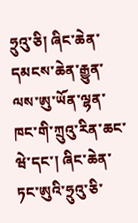ཧྲུའུ་ཅི། ཞིང་ཆེན་དམངས་ཆེན་རྒྱུན་ལས་ཨུ་ཡོན་ལྷན་ཁང་གི་ཀྲུའུ་རིན་ཆང་ཝེ་དང་། ཞིང་ཆེན་ཏང་ཨུའི་ཧྲུའུ་ཅི་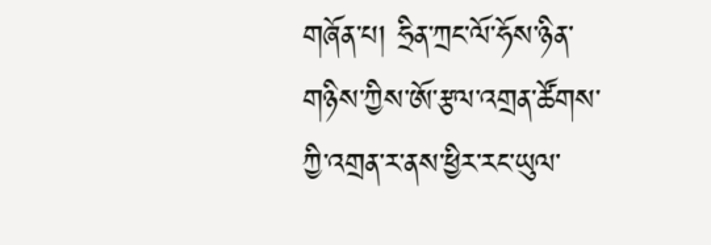གཞོན་པ། ཧྲིན་ཀྲང་ལོ་ཧོས་ཉིན་གཉིས་ཀྱིས་ཨོ་རྩལ་འགྲན་ཚོགས་ཀྱི་འགྲན་ར་ནས་ཕྱིར་རང་ཡུལ་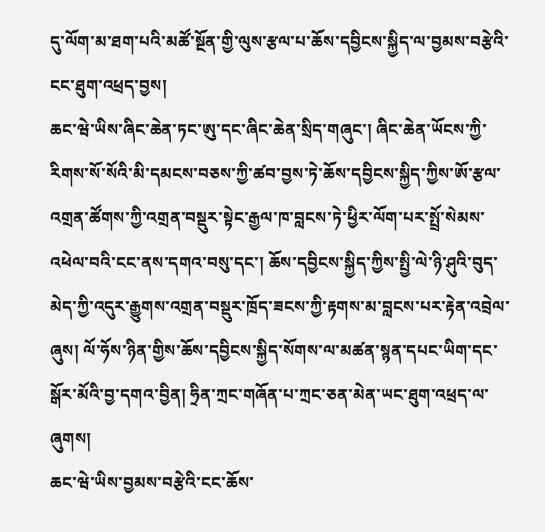དུ་ལོག་མ་ཐག་པའི་མཚོ་སྔོན་གྱི་ལུས་རྩལ་པ་ཆོས་དབྱིངས་སྐྱིད་ལ་བྱམས་བརྩེའི་ངང་ཐུག་འཕྲད་བྱས།
ཆང་ཝེ་ཡིས་ཞིང་ཆེན་ཏང་ཨུ་དང་ཞིང་ཆེན་སྲིད་གཞུང་། ཞིང་ཆེན་ཡོངས་ཀྱི་རིགས་སོ་སོའི་མི་དམངས་བཅས་ཀྱི་ཚབ་བྱས་ཏེ་ཆོས་དབྱིངས་སྐྱིད་ཀྱིས་ཨོ་རྩལ་འགྲན་ཚོགས་ཀྱི་འགྲན་བསྡུར་སྟེང་རྒྱལ་ཁ་བླངས་ཏེ་ཕྱིར་ལོག་པར་སྤྲོ་སེམས་འཕེལ་བའི་ངང་ནས་དགའ་བསུ་དང་། ཆོས་དབྱིངས་སྐྱིད་ཀྱིས་སྤྱི་ལེ་ཉི་ཤུའི་བུད་མེད་ཀྱི་འདུར་རྒྱུགས་འགྲན་བསྡུར་ཁྲོད་ཟངས་ཀྱི་རྟགས་མ་བླངས་པར་རྟེན་འབྲེལ་ཞུས། ལོ་ཧོས་ཉིན་གྱིས་ཆོས་དབྱིངས་སྐྱིད་སོགས་ལ་མཚན་སྙན་དཔང་ཡིག་དང་སྒོར་མོའི་བྱ་དགའ་བྱིན། ཧྲིན་ཀྲང་གཞོན་པ་ཀྲང་ཅན་མེན་ཡང་ཐུག་འཕྲད་ལ་ཞུགས།
ཆང་ཝེ་ཡིས་བྱམས་བརྩེའི་ངང་ཆོས་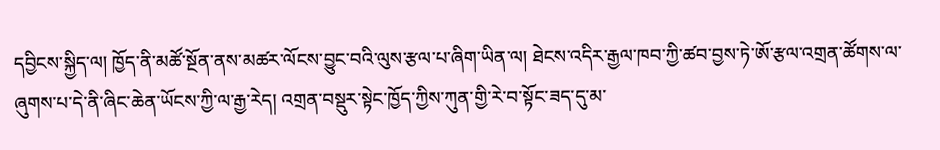དབྱིངས་སྐྱིད་ལ། ཁྱོད་ནི་མཚོ་སྔོན་ནས་མཚར་ལོངས་བྱུང་བའི་ལུས་རྩལ་པ་ཞིག་ཡིན་ལ། ཐེངས་འདིར་རྒྱལ་ཁབ་ཀྱི་ཚབ་བྱས་ཏེ་ཨོ་རྩལ་འགྲན་ཚོགས་ལ་ཞུགས་པ་དེ་ནི་ཞིང་ཆེན་ཡོངས་ཀྱི་ལ་རྒྱ་རེད། འགྲན་བསྡུར་སྟེང་ཁྱོད་ཀྱིས་ཀུན་གྱི་རེ་བ་སྟོང་ཟད་དུ་མ་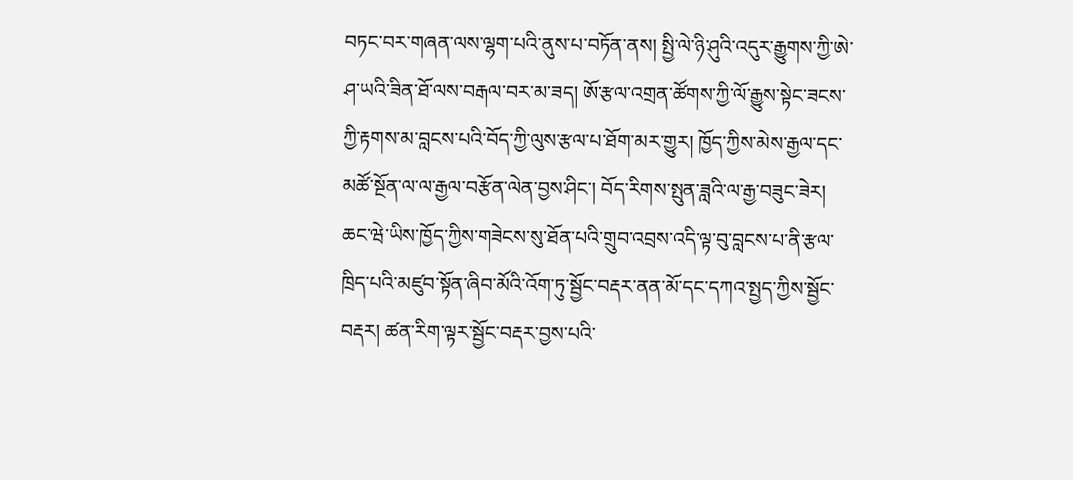བཏང་བར་གཞན་ལས་ལྷག་པའི་ནུས་པ་བཏོན་ནས། སྤྱི་ལེ་ཉི་ཤུའི་འདུར་རྒྱུགས་ཀྱི་ཨེ་ཤ་ཡའི་ཟིན་ཐོ་ལས་བརྒལ་བར་མ་ཟད། ཨོ་རྩལ་འགྲན་ཚོགས་ཀྱི་ལོ་རྒྱུས་སྟེང་ཟངས་ཀྱི་རྟགས་མ་བླངས་པའི་བོད་ཀྱི་ལུས་རྩལ་པ་ཐོག་མར་གྱུར། ཁྱོད་ཀྱིས་མེས་རྒྱལ་དང་མཚོ་སྔོན་ལ་ལ་རྒྱལ་བརྩོན་ལེན་བྱས་ཤིང་། བོད་རིགས་སྤུན་ཟླའི་ལ་རྒྱ་བཟུང་ཟེར། ཆང་ཝེ་ཡིས་ཁྱོད་ཀྱིས་གཟེངས་སུ་ཐོན་པའི་གྲུབ་འབྲས་འདི་ལྟ་བུ་བླངས་པ་ནི་རྩལ་ཁྲིད་པའི་མཛུབ་སྟོན་ཞིབ་མོའི་འོག་ཏུ་སྦྱོང་བརྡར་ནན་མོ་དང་དཀའ་སྤྱད་ཀྱིས་སྦྱོང་བརྡར། ཚན་རིག་ལྟར་སྦྱོང་བརྡར་བྱས་པའི་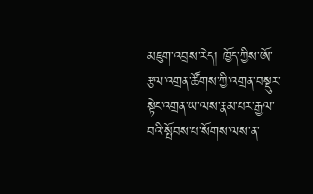མཇུག་འབྲས་རེད། ཁྱོད་ཀྱིས་ཨོ་རྩལ་འགྲན་ཚོགས་ཀྱི་འགྲན་བསྡུར་སྟེང་འགྲན་ཡ་ལས་རྣམ་པར་རྒྱལ་བའི་སྤོབས་པ་སོགས་ལས་ན་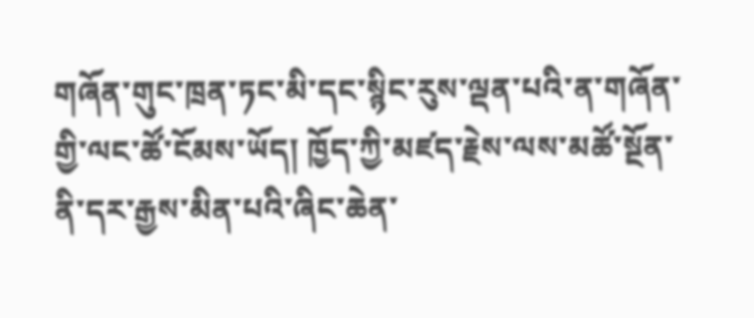གཞོན་གུང་ཁྲན་ཏང་མི་དང་སྙིང་རུས་ལྡན་པའི་ན་གཞོན་གྱི་ལང་ཚོ་ངོམས་ཡོད། ཁྱོད་ཀྱི་མཛད་རྗེས་ལས་མཚོ་སྔོན་ནི་དར་རྒྱས་མིན་པའི་ཞིང་ཆེན་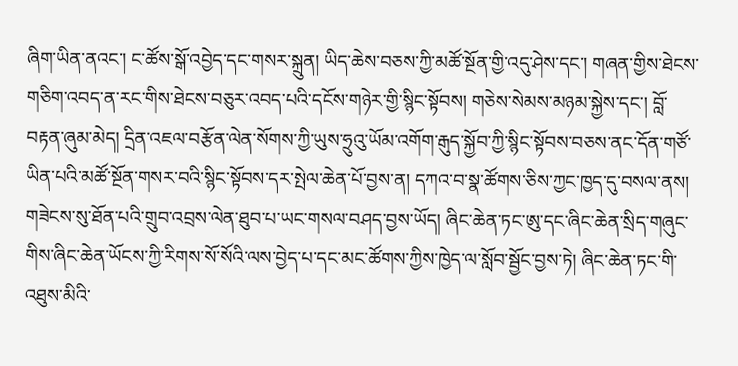ཞིག་ཡིན་ནའང་། ང་ཚོས་སྒོ་འབྱེད་དང་གསར་སྐྲུན། ཡིད་ཆེས་བཅས་ཀྱི་མཚོ་སྔོན་གྱི་འདུ་ཤེས་དང་། གཞན་གྱིས་ཐེངས་གཅིག་འབད་ན་རང་གིས་ཐེངས་བཅུར་འབད་པའི་དངོས་གཉེར་གྱི་སྙིང་སྟོབས། གཅེས་སེམས་མཉམ་སྐྱེས་དང་། བློ་བརྟན་ཞུམ་མེད། དྲིན་འཇལ་བརྩོན་ལེན་སོགས་ཀྱི་ཡུས་ཧྲུའུ་ཡོམ་འགོག་རྒུད་སྐྱོབ་ཀྱི་སྙིང་སྟོབས་བཅས་ནང་དོན་གཙོ་ཡིན་པའི་མཚོ་སྔོན་གསར་བའི་སྙིང་སྟོབས་དར་སྤེལ་ཆེན་པོ་བྱས་ན། དཀའ་བ་སྣ་ཚོགས་ཅིས་ཀྱང་ཁྱད་དུ་བསལ་ནས། གཟེངས་སུ་ཐོན་པའི་གྲུབ་འབྲས་ལེན་ཐུབ་པ་ཡང་གསལ་བཤད་བྱས་ཡོད། ཞིང་ཆེན་ཏང་ཨུ་དང་ཞིང་ཆེན་སྲིད་གཞུང་གིས་ཞིང་ཆེན་ཡོངས་ཀྱི་རིགས་སོ་སོའི་ལས་བྱེད་པ་དང་མང་ཚོགས་ཀྱིས་ཁྱེད་ལ་སློབ་སྦྱོང་བྱས་ཏེ། ཞིང་ཆེན་ཏང་གི་འཐུས་མིའི་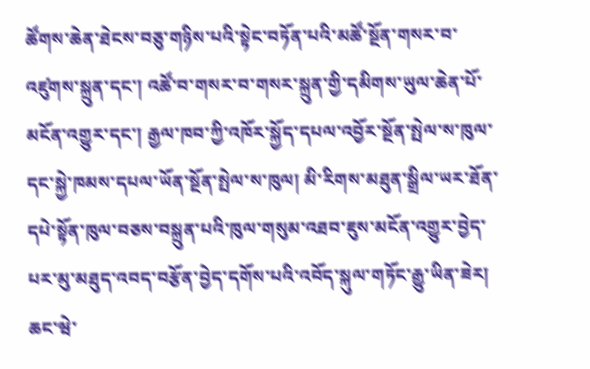ཚོགས་ཆེན་ཐེངས་བཅུ་གཉིས་པའི་སྟེང་བཏོན་པའི་མཚོ་སྔོན་གསར་བ་འཛུགས་སྐྲུན་དང་། འཚོ་བ་གསར་བ་གསར་སྐྲུན་གྱི་དམིགས་ཡུལ་ཆེན་པོ་མངོན་འགྱུར་དང་། རྒྱལ་ཁབ་ཀྱི་འཁོར་སྐྱོད་དཔལ་འབྱོར་སྔོན་སྤེལ་ས་ཁུལ་དང་སྐྱེ་ཁམས་དཔལ་ཡོན་སྔོན་སྤེལ་ས་ཁུལ། མི་རིགས་མཐུན་སྒྲིལ་ཡར་ཐོན་དཔེ་སྟོན་ཁུལ་བཅས་བསྐྲུན་པའི་ཁུལ་གསུམ་འཐབ་ཇུས་མངོན་འགྱུར་བྱེད་པར་མུ་མཐུད་འབད་བརྩོན་བྱེད་དགོས་པའི་འབོད་སྐུལ་གཏོང་རྒྱུ་ཡིན་ཟེར།
ཆང་ཝེ་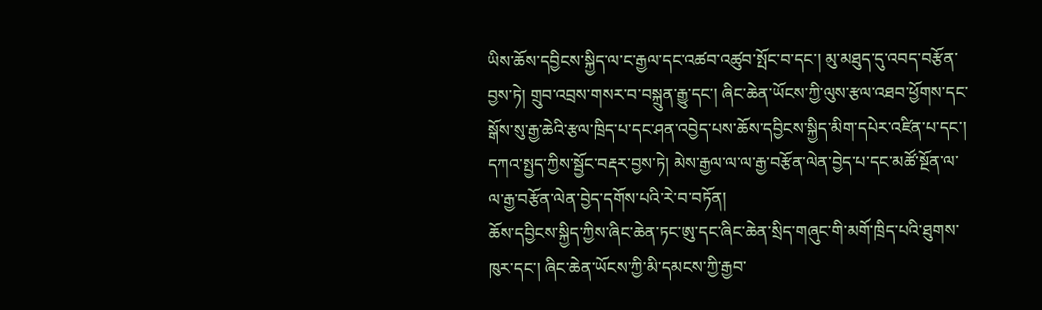ཡིས་ཆོས་དབྱིངས་སྐྱིད་ལ་ང་རྒྱལ་དང་འཚབ་འཚུབ་སྤོང་བ་དང་། མུ་མཐུད་དུ་འབད་བརྩོན་བྱས་ཏེ། གྲུབ་འབྲས་གསར་བ་བསྐྲུན་རྒྱུ་དང་། ཞིང་ཆེན་ཡོངས་ཀྱི་ལུས་རྩལ་འཐབ་ཕྱོགས་དང་སྒོས་སུ་རྒྱ་ཆེའི་རྩལ་ཁྲིད་པ་དང་ཤན་འབྱེད་པས་ཆོས་དབྱིངས་སྐྱིད་མིག་དཔེར་འཛིན་པ་དང་། དཀའ་སྤྱད་ཀྱིས་སྦྱོང་བརྡར་བྱས་ཏེ། མེས་རྒྱལ་ལ་ལ་རྒྱ་བརྩོན་ལེན་བྱེད་པ་དང་མཚོ་སྔོན་ལ་ལ་རྒྱ་བརྩོན་ལེན་བྱེད་དགོས་པའི་རེ་བ་བཏོན།
ཆོས་དབྱིངས་སྐྱིད་ཀྱིས་ཞིང་ཆེན་ཏང་ཨུ་དང་ཞིང་ཆེན་སྲིད་གཞུང་གི་མགོ་ཁྲིད་པའི་ཐུགས་ཁུར་དང་། ཞིང་ཆེན་ཡོངས་ཀྱི་མི་དམངས་ཀྱི་རྒྱབ་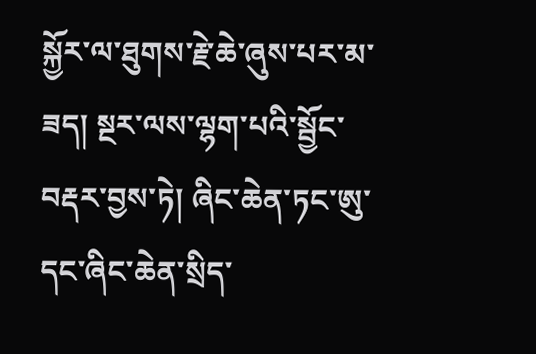སྐྱོར་ལ་ཐུགས་རྗེ་ཆེ་ཞུས་པར་མ་ཟད། སྔར་ལས་ལྷག་པའི་སྦྱོང་བརྡར་བྱས་ཏེ། ཞིང་ཆེན་ཏང་ཨུ་དང་ཞིང་ཆེན་སྲིད་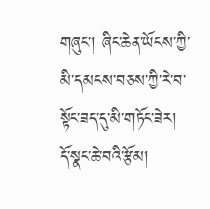གཞུང་། ཞིང་ཆེན་ཡོངས་ཀྱི་མི་དམངས་བཅས་ཀྱི་རེ་བ་སྟོང་ཟད་དུ་མི་གཏོང་ཟེར།
དོ་སྣང་ཆེ་བའི་རྩོམ།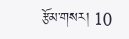རྩོམ་གསར། 10